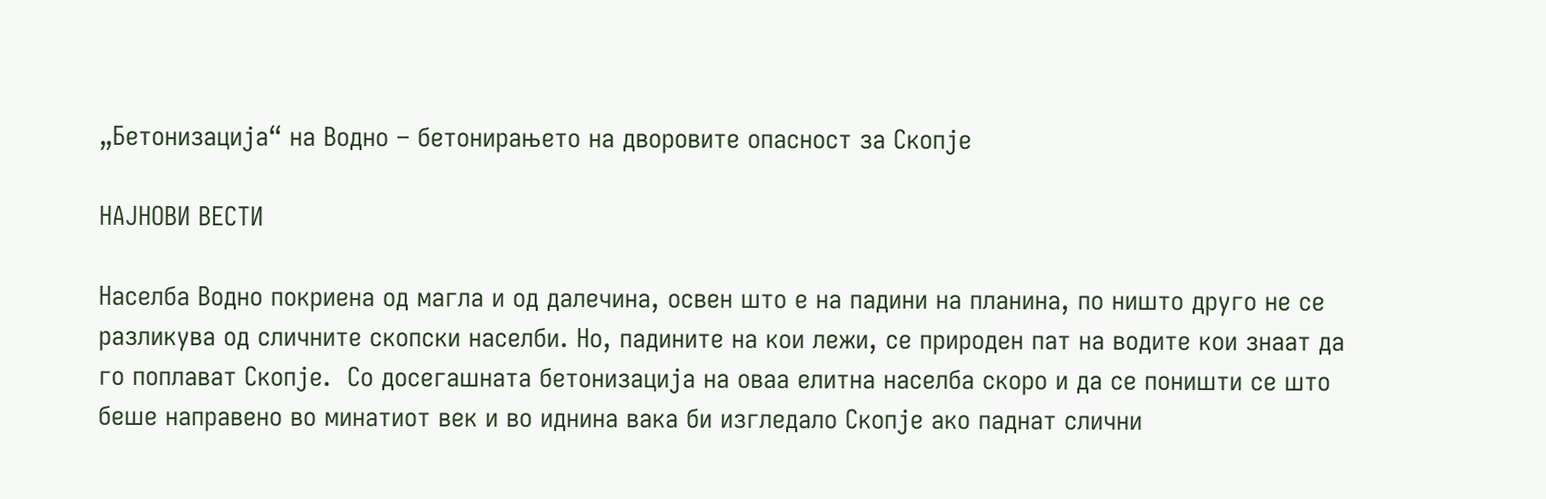„Бетонизација“ на Водно – бетонирањето на дворовите опасност за Скопје

НАЈНОВИ ВЕСТИ

Населба Водно покриена од магла и од далечина, освен што е на падини на планина, по ништо друго не се разликува од сличните скопски населби. Но, падините на кои лежи, се природен пат на водите кои знаат да го поплават Скопје.  Со досегашната бетонизација на оваа елитна населба скоро и да се поништи се што беше направено во минатиот век и во иднина вака би изгледало Скопје ако паднат слични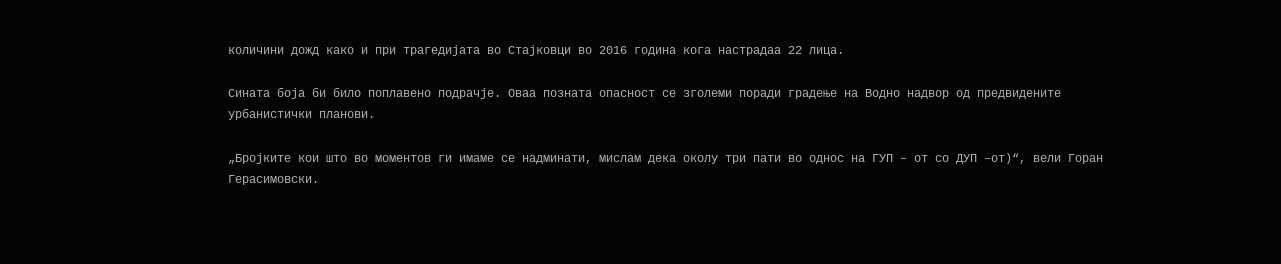количини дожд како и при трагедијата во Стајковци во 2016 година кога настрадаа 22 лица.

Сината боја би било поплавено подрачје. Оваа позната опасност се зголеми поради градење на Водно надвор од предвидените урбанистички планови.

„Бројките кои што во моментов ги имаме се надминати, мислам дека околу три пати во однос на ГУП – от со ДУП –от)“, вели Горан Герасимовски.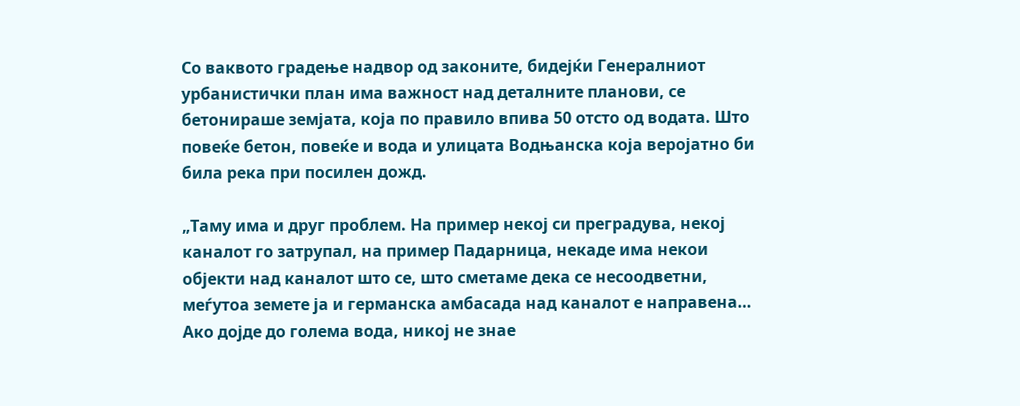Со ваквото градење надвор од законите, бидејќи Генералниот урбанистички план има важност над деталните планови, се бетонираше земјата, која по правило впива 50 отсто од водата. Што повеќе бетон, повеќе и вода и улицата Водњанска која веројатно би била река при посилен дожд.

„Таму има и друг проблем. На пример некој си преградува, некој каналот го затрупал, на пример Падарница, некаде има некои објекти над каналот што се, што сметаме дека се несоодветни, меѓутоа земете ја и германска амбасада над каналот е направена… Ако дојде до голема вода, никој не знае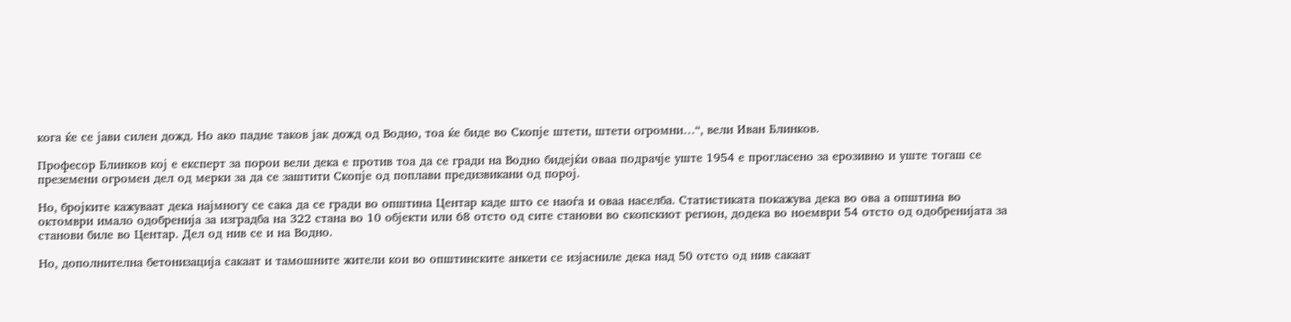кога ќе се јави силен дожд. Но ако падне таков јак дожд од Водно, тоа ќе биде во Скопје штети, штети огромни…“, вели Иван Блинков.

Професор Блинков кој е експерт за порои вели дека е против тоа да се гради на Водно бидејќи оваа подрачје уште 1954 е прогласено за ерозивно и уште тогаш се преземени огромен дел од мерки за да се заштити Скопје од поплави предизвикани од порој.

Но, бројките кажуваат дека најмногу се сака да се гради во општина Центар каде што се наоѓа и оваа населба. Статистиката покажува дека во ова а општина во октомври имало одобренија за изградба на 322 стана во 10 објекти или 68 отсто од сите станови во скопскиот регион, додека во ноември 54 отсто од одобренијата за станови биле во Центар. Дел од нив се и на Водно.

Но, дополнителна бетонизација сакаат и тамошните жители кои во општинските анкети се изјасниле дека над 50 отсто од нив сакаат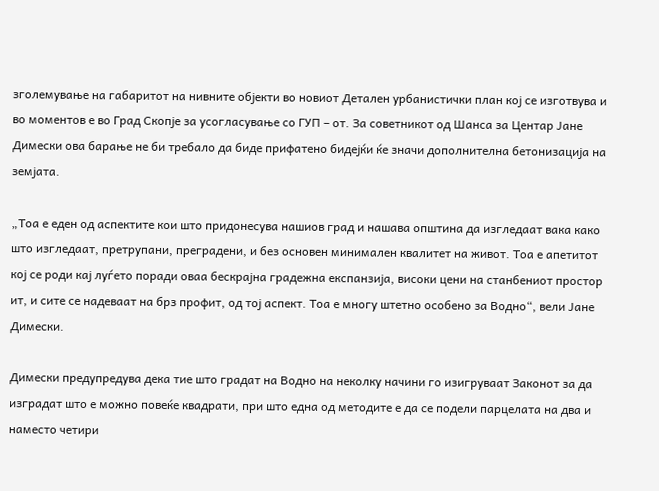зголемување на габаритот на нивните објекти во новиот Детален урбанистички план кој се изготвува и во моментов е во Град Скопје за усогласување со ГУП – от. За советникот од Шанса за Центар Јане Димески ова барање не би требало да биде прифатено бидејќи ќе значи дополнителна бетонизација на земјата.

„Тоа е еден од аспектите кои што придонесува нашиов град и нашава општина да изгледаат вака како што изгледаат, претрупани, преградени, и без основен минимален квалитет на живот. Тоа е апетитот кој се роди кај луѓето поради оваа бескрајна градежна експанзија, високи цени на станбениот простор ит, и сите се надеваат на брз профит, од тој аспект. Тоа е многу штетно особено за Водно“, вели Јане Димески.

Димески предупредува дека тие што градат на Водно на неколку начини го изигруваат Законот за да изградат што е можно повеќе квадрати, при што една од методите е да се подели парцелата на два и наместо четири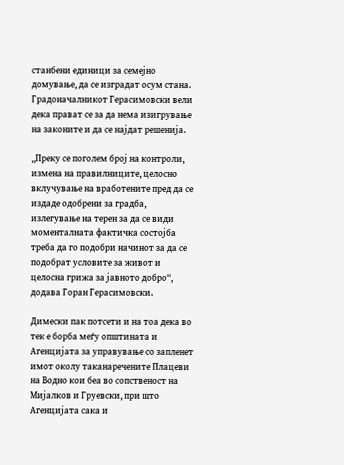станбени единици за семејно домување, да се изградат осум стана. Градоначалникот Герасимовски вели дека прават се за да нема изигрување на законите и да се најдат решенија.

„Преку се поголем број на контроли, измена на правилниците, целосно вклучување на вработените пред да се издаде одобрени за градба, излегување на терен за да се види моменталната фактичка состојба треба да го подобри начинот за да се подобрат условите за живот и целосна грижа за јавното добро“, додава Горан Герасимовски.

Димески пак потсети и на тоа дека во тек е борба меѓу општината и Агенцијата за управување со запленет имот околу таканаречените Плацеви на Водно кои беа во сопственост на Мијалков и Груевски, при што Агенцијата сака и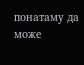понатаму да може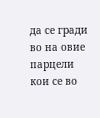да се гради во на овие парцели кои се во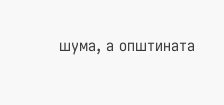шума, а општината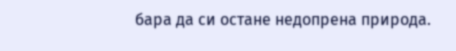бара да си остане недопрена природа.